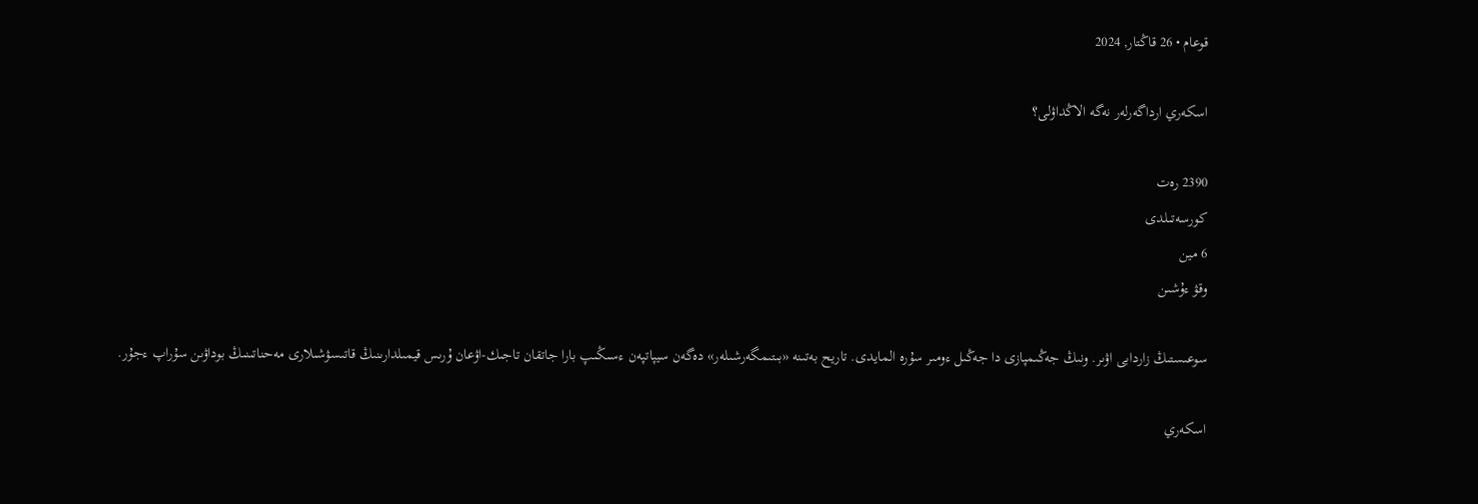قوعام • 26 قاڭتار, 2024

اسكەري ارداگەرلەر نەگە الاڭداۋلى؟

2390 رەت
كورسەتىلدى
6 مين
وقۋ ءۇشىن

سوعىستىڭ زاردابى اۋىر. ونىڭ جەڭىمپازى دا جەڭىل ءومىر سۇرە المايدى. تاريح بەتىنە «بىتىمگەرشىلەر» دەگەن سيپاتپەن ءسىڭىپ بارا جاتقان تاجىك-اۋعان ۇرىس قيمىلدارىنىڭ قاتىسۋشىلارى مەحناتىنىڭ بوداۋىن سۇراپ ءجۇر.

اسكەري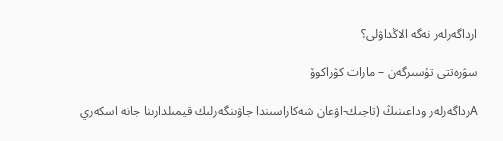ارداگەرلەر نەگە الاڭداۋلى؟

سۋرەتتى تۇسىرگەن – مارات كۋراكوۆ

Aرداگەرلەر وداعىنىڭ (تاجىك-اۋعان شەكاراسىندا جاۋىنگەرلىك قيمىلدارىنا جانە اسكەري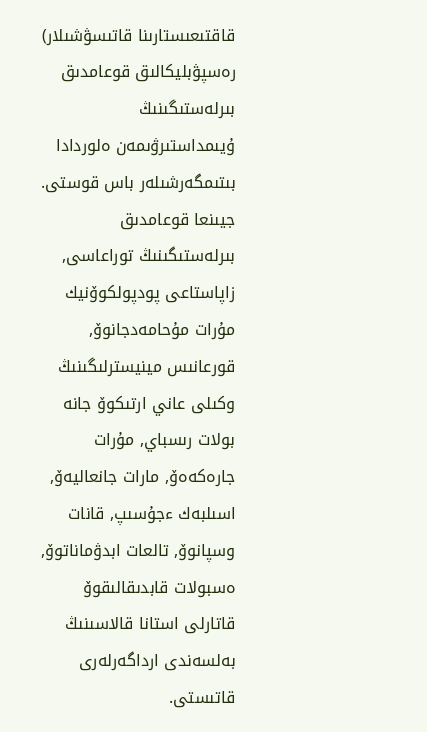قاقتىعىستارىنا قاتىسۋشىلار) رەسپۋبليكالىق قوعامدىق بىرلەستىگىنىڭ ۇيىمداستىرۋىمەن ەلوردادا بىتىمگەرشىلەر باس قوستى. جيىنعا قوعامدىق بىرلەستىگىنىڭ توراعاسى, زاپاستاعى پودپولكوۆنيك مۇرات مۇحامەدجانوۆ, قورعانىس مينيسترلىگىنىڭ وكىلى عاني ارتىكوۆ جانە بولات رىسباي, مۇرات جارەكەەۆ, مارات جانعاليەۆ, اسىلبەك ءجۇسىپ, قانات وسپانوۆ, تالعات ابدۋماناتوۆ, ەسبولات قابدىقالىقوۆ قاتارلى استانا قالاسىنىڭ بەلسەندى ارداگەرلەرى قاتىستى.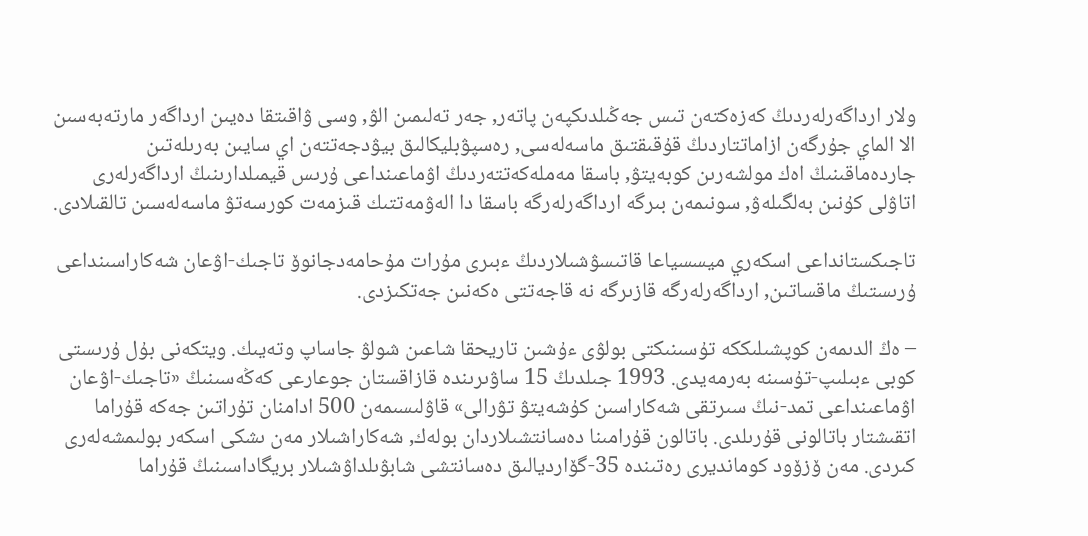ولار ارداگەرلەردىڭ كەزەكتەن تىس جەڭىلدىكپەن پاتەر, جەر تەلىمىن الۋ, وسى ۋاقىتقا دەيىن ارداگەر مارتەبەسىن الا الماي جۇرگەن ازاماتتاردىڭ قۇقىقتىق ماسەلەسى, رەسپۋبليكالىق بيۋدجەتتەن اي سايىن بەرىلەتىن جاردەماقىنىڭ اەك مولشەرىن كوبەيتۋ, باسقا مەملەكەتتەردىڭ اۋماعىنداعى ۇرىس قيمىلدارىنىڭ ارداگەرلەرى اتاۋلى كۇنىن بەلگىلەۋ, سونىمەن بىرگە ارداگەرلەرگە باسقا دا الەۋمەتتىك قىزمەت كورسەتۋ ماسەلەسىن تالقىلادى.

تاجىكستانداعى اسكەري ميسسياعا قاتىسۋشىلاردىڭ ءبىرى مۇرات مۇحامەدجانوۆ تاجىك-اۋعان شەكاراسىنداعى ۇرىستىڭ ماقساتىن, ارداگەرلەرگە قازىرگە نە قاجەتتى ەكەنىن جەتكىزدى.

– ەڭ الدىمەن كوپشىلىككە تۇسىنىكتى بولۋى ءۇشىن تاريحقا شاعىن شولۋ جاساپ وتەيىك. ويتكەنى بۇل ۇرىستى كوبى ءبىلىپ-تۇسىنە بەرمەيدى. 1993 جىلدىڭ 15 ساۋىرىندە قازاقستان جوعارعى كەڭەسىنىڭ «تاجىك-اۋعان اۋماعىنداعى تمد-نىڭ سىرتقى شەكاراسىن كۇشەيتۋ تۋرالى» قاۋلىسىمەن 500 ادامنان تۇراتىن جەكە قۇراما اتقىشتار باتالونى قۇرىلدى. باتالون قۇرامىنا دەسانتشىلاردان بولەك, شەكاراشىلار مەن ىشكى اسكەر بولىمشەلەرى كىردى. مەن ۆزۆود كومانديرى رەتىندە 35-گۆارديالىق دەسانتشى شابۋىلداۋشىلار بريگاداسىنىڭ قۇراما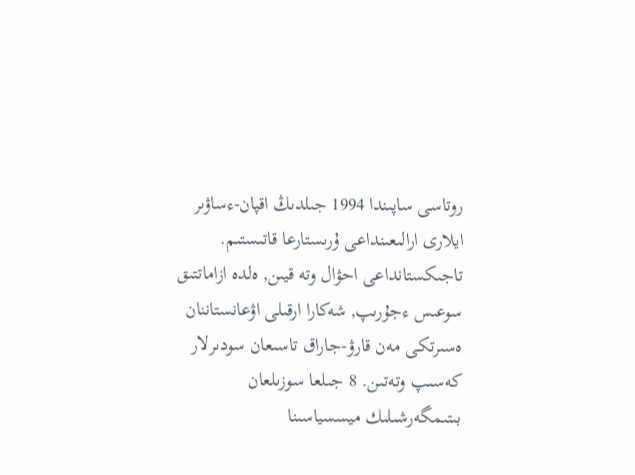روتاسى ساپىندا 1994 جىلدىڭ اقپان-ءساۋىر ايلارى ارالىعىنداعى ۇرىستارعا قاتىستىم. تاجىكستانداعى احۋال وتە قيىن, ەلدە ازاماتتىق سوعىس ءجۇرىپ, شەكارا ارقىلى اۋعانستاننان ەسىرتكى مەن قارۋ-جاراق تاسىعان سودىرلار كەسىپ وتەتىن. 8 جىلعا سوزىلعان بىتىمگەرشىلىك ميسسياسىنا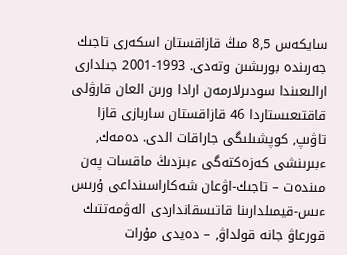سايكەس 8,5 مىڭ قازاقستان اسكەرى تاجىك جەرىندە بورىشىن وتەدى. 1993-2001 جىلدارى ارالىعىندا سودىرلارمەن ارادا ورىن العان قارۋلى قاقتىعىستاردا 46 قازاقستان ساربازى قازا تاۋىپ, كوپشىلىگى جاراقات الدى. دەمەك, ءبىرىنشى كەزەكتەگى ءبىزدىڭ ماقسات پەن مىندەت – تاجىك-اۋعان شەكاراسىنداعى ۇرىس ءىس-قيمىلدارىنا قاتىسقانداردى الەۋمەتتىك قورعاۋ جانە قولداۋ, – دەيدى مۇرات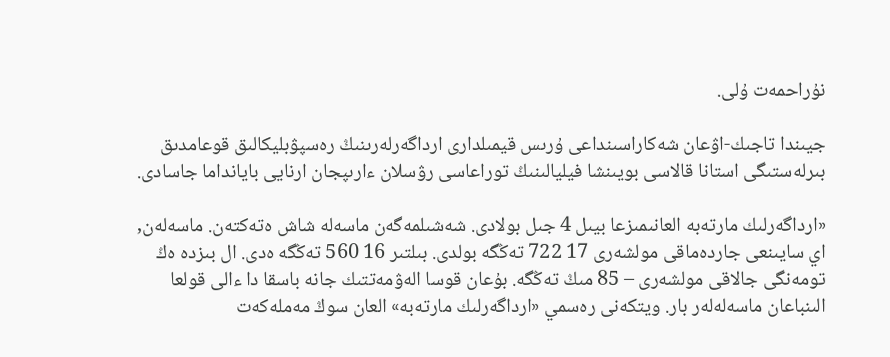نۇراحمەت ۇلى.

جيىندا تاجىك-اۋعان شەكاراسىنداعى ۇرىس قيمىلدارى ارداگەرلەرىنىڭ رەسپۋبليكالىق قوعامدىق بىرلەستىگى استانا قالاسى بويىنشا فيليالىنىڭ توراعاسى رۋسلان ءارىپجان ارنايى بايانداما جاسادى.

«ارداگەرلىك مارتەبە العانىمىزعا بيىل 4 جىل بولادى. شەشىلمەگەن ماسەلە شاش ەتەكتەن. ماسەلەن, اي سايىنعى جاردەماقى مولشەرى 17 722 تەڭگە بولدى. بىلتىر 16 560 تەڭگە ەدى. ال بىزدە ەڭ تومەنگى جالاقى مولشەرى – 85 مىڭ تەڭگە. بۇعان قوسا الەۋمەتتىك جانە باسقا دا ءالى قولعا الىنباعان ماسەلەلەر بار. ويتكەنى رەسمي «ارداگەرلىك مارتەبە» العان سوڭ مەملەكەت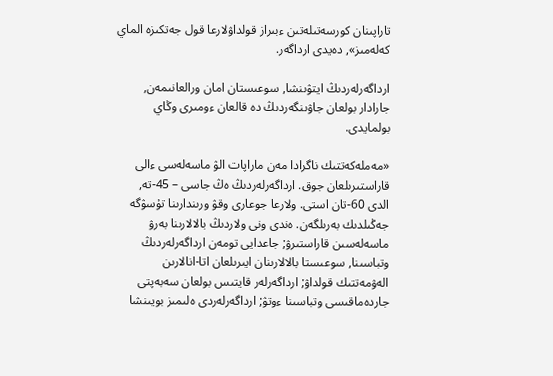تاراپىنان كورسەتىلەتىن ءبىراز قولداۋلارعا قول جەتكىزە الماي كەلەمىز», دەيدى ارداگەر.

ارداگەرلەردىڭ ايتۋىنشا, سوعىستان امان ورالعانىمەن, جارادار بولعان جاۋىنگەردىڭ دە قالعان ءومىرى وڭاي بولمايدى.

«مەملەكەتتىك ناگرادا مەن ماراپات الۋ ماسەلەسى ءالى قاراستىرىلعان جوق. ارداگەرلەردىڭ ەڭ جاسى – 45-تە, الدى 60-تان استى. ولارعا جوعارى وقۋ ورىندارىنا تۇسۋگە جەڭىلدىك بەرىلگەن. ەندى ونى ولاردىڭ بالالارىنا بەرۋ ماسەلەسىن قاراستىرۋ; جاعدايى تومەن ارداگەرلەردىڭ وتباسىنا, سوعىستا بالالارىنان ايىرىلعان اتا-انالارىن الەۋمەتتىك قولداۋ; ارداگەرلەر قايتىس بولعان سەبەپتى جاردەماقىسى وتباسىنا ءوتۋ; ارداگەرلەردى ەلىمىز بويىنشا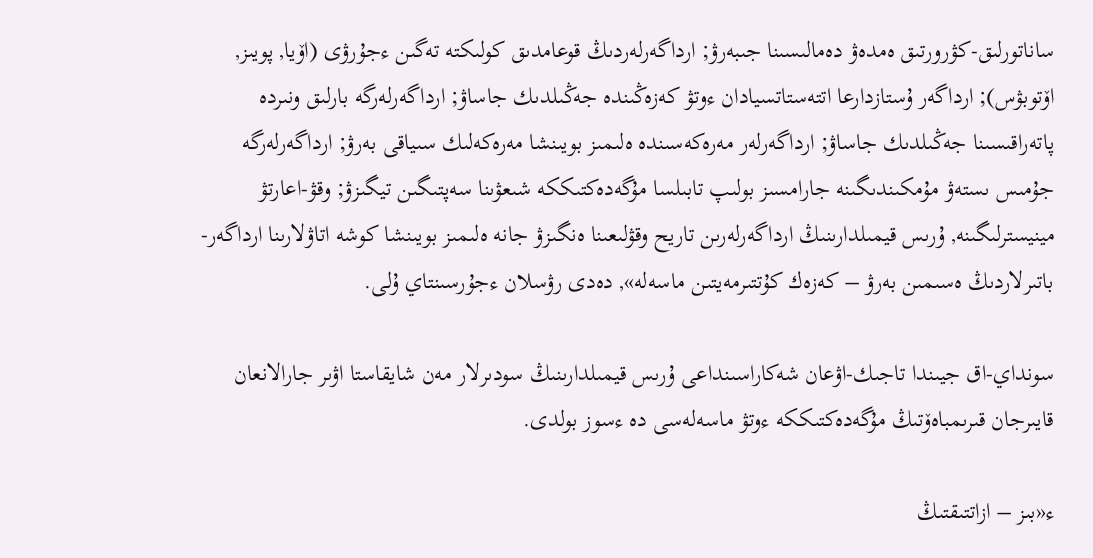ساناتورلىق-كۋرورتىق ەمدەۋ دەمالىسىنا جىبەرۋ; ارداگەرلەردىڭ قوعامدىق كولىكتە تەگىن ءجۇرۋى (اۆيا, پويىز, اۆتوبۋس); ارداگەر ۇستازدارعا اتتەستاتسيادان ءوتۋ كەزەڭىندە جەڭىلدىك جاساۋ; ارداگەرلەرگە بارلىق ونىردە پاتەراقىسىنا جەڭىلدىك جاساۋ; ارداگەرلەر مەرەكەسىندە ەلىمىز بويىنشا مەرەكەلىك سىياقى بەرۋ; ارداگەرلەرگە جۇمىس ىستەۋ مۇمكىندىگىنە جارامسىز بولىپ تابىلسا مۇگەدەكتىككە شىعۋىنا سەپتىگىن تيگىزۋ; وقۋ-اعارتۋ مينيسترلىگىنە, ۇرىس قيمىلدارىنىڭ ارداگەرلەرىن تاريح وقۋلىعىنا ەنگىزۋ جانە ەلىمىز بويىنشا كوشە اتاۋلارىنا ارداگەر-باتىرلاردىڭ ەسىمىن بەرۋ – كەزەك كۇتتىرمەيتىن ماسەلە», دەدى رۋسلان ءجۇرسىنتاي ۇلى.

سونداي-اق جيىندا تاجىك-اۋعان شەكاراسىنداعى ۇرىس قيمىلدارىنىڭ سودىرلار مەن شايقاستا اۋىر جارالانعان قايىرجان قىرىمباەۆتىڭ مۇگەدەكتىككە ءوتۋ ماسەلەسى دە ءسوز بولدى.

ء«بىز – ازاتتىقتىڭ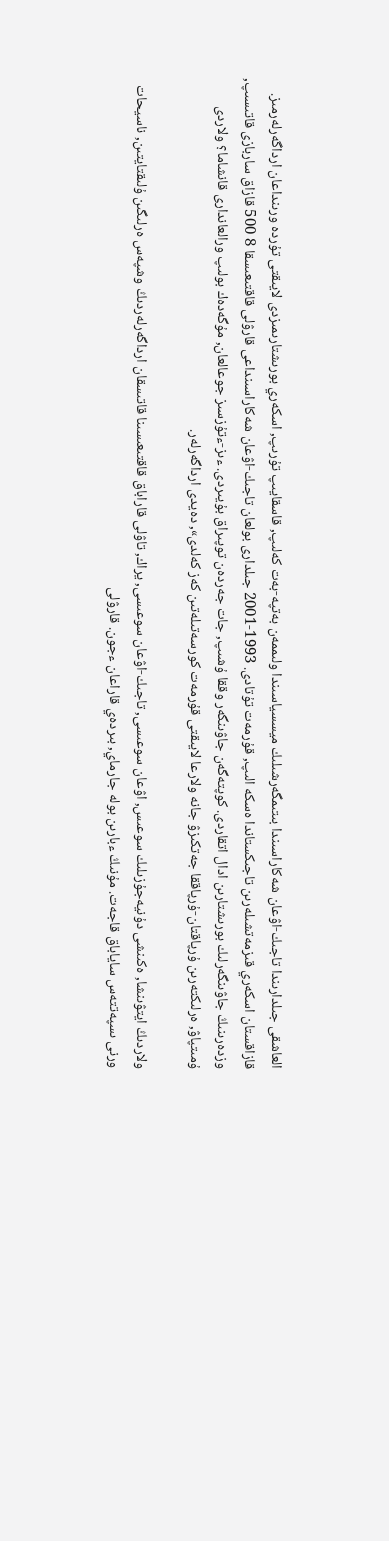العاشقى جىلدارىندا تاجىك-اۋعان شەكاراسىندا بىتىمگەرشىلىك ميسسياسىندا ولىممەن بەتپە-بەت كەلىپ, قاسقايىپ تۇرىپ, اسكەري بورىشتارىمىزدى لايىقتى تۇردە ورىنداعان ارداگەرلەرمىز. قازاقستان اسكەري قىزمەتشىلەرىن تاجىكستاندا ەسكە الىپ, قۇرمەت تۇتادى. 1993-2001 جىلدارى بولعان تاجىك-اۋعان شەكاراسىنداعى قارۋلى قاقتىعىسقا 8 500 قازاق ساربازى قاتىسىپ, وزدەرىنىڭ جاۋىنگەرلىك بورىشتارىن ادال اتقاردى. كوپتەگەن جاۋىنگەر وققا ۇشىپ, جات جەردەن توپىراق بۇيىردى. ءىز-ءتۇزسىز جوعالعان, مۇگەدەك بولىپ ورالعاندارى قانشاما؟ ولاردى ۇمىتپاۋ, ەرلىكتەرىن ۇرپاقتان-ۇرپاققا جەتكىزۋ جانە ولارعا لايىقتى قۇرمەت كورسەتىلەتىن كەز كەلدى», دەيدى ارداگەرلەر.

ولاردىڭ ايتۋىنشا, ەكىنشى دۇنيەجۇزىلىك سوعىس, اۋعان سوعىسى, تاجىك-اۋعان سوعىسى, يراك, تاۋلى قاراباق قاقتىعىسىنا قاتىسقان ارداگەرلەردىڭ وشپەس ەرلىگىن ۇلىقتايتىن, ناسيحات ورنى ىسپەتتەس ساياباق قاجەت. مۇنىڭ ءبارىن بولە جارماي, بىردەي قاراعان ءجون. قارۋلى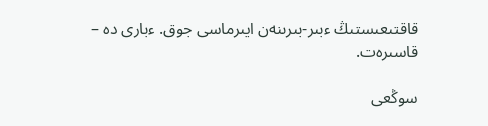قاقتىعىستىڭ ءبىر-بىرىنەن ايىرماسى جوق. ءبارى دە – قاسىرەت.

سوڭعى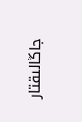جاڭالىقتار